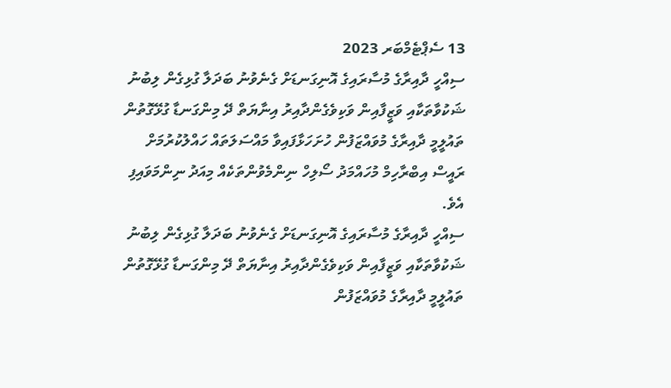13 ސެޕްޓެމްބަރ 2023
ސިއްހީ ދާއިރާގެ މުސާރައިގެ އޮނިގަނޑަށް ގެނެވުނު ބަދަލާ ގުޅިގެން ލިބުނު ޝަކުވާތަކާއި ވަޒީފާއިން ވަކިވެގެންދާއިރު އިނާޔަތް ދޭ މިންގަނޑާ ގުޅޭގޮތުން ތައުލީމީ ދާއިރާގެ މުވައްޒަފުން ހުށަހަޅާފައިވާ މައްސަލަތައް ހައްލުކުރުމަށް ރައީސް އިބްރާހިމް މުހައްމަދު ސޯލިހް ނިންމެވުންތަކެއް މިއަދު ނިންމަވައިފި އެވެ.
ސިއްހީ ދާއިރާގެ މުސާރައިގެ އޮނިގަނޑަށް ގެނެވުނު ބަދަލާ ގުޅިގެން ލިބުނު ޝަކުވާތަކާއި ވަޒީފާއިން ވަކިވެގެންދާއިރު އިނާޔަތް ދޭ މިންގަނޑާ ގުޅޭގޮތުން ތައުލީމީ ދާއިރާގެ މުވައްޒަފުން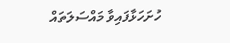ހުށަހަޅާފައިވާ މައްސަލަތައް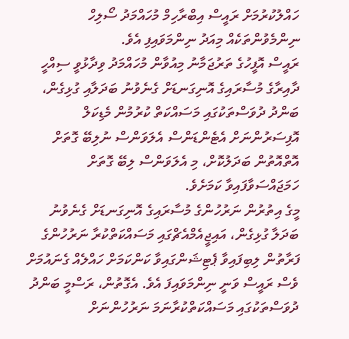ހައްލުކުރުމަށް ރައީސް އިބްރާހިމް މުހައްމަދު ސޯލިހް ނިންމެވުންތަކެއް މިއަދު ނިންމަވައިފި އެވެ.
ރައީސް އޮފީހުގެ ތަރުޖަމާނު މިއުވާން މުހައްމަދު ވިދާޅުވީ ސިއްހީ ދާއިރާގެ މުސާރައިގެ އޮނިގަނޑަށް ގެނެވުނު ބަދަލާއި ގުޅިގެން، ބަންދު ދުވަސްތަކުގައި މަސައްކަތް ކުރުމުން މެޑިކަލް އޮފިސަރުންނަށް އެޓެންޑަންސް އެލަވަންސް ނުލިބޭ ގޮތަށް އޮތްއޮތުން ބަދަލުކޮށް، މި އެލަވަންސް ލިބޭ ގޮތަށް ހަމަޖައްސަވާފައިވާ ކަމަށެވެ.
މީގެ އިތުރުން ނަރުހުންގެ މުސާރައިގެ އޮނިގަނޑަށް ގެނެވުނު ބަދަލާ ގުޅިގެން، އައިޖީއެމްއެޗްގައި މަސައްކަތްކުރާ ނަރުހުންގެ ފަރާތުން ލިބިފައިވާ ޕެޓިޝަންގައިވާ ކަންކަމަށް ހައްލެއް ގެނައުމަށް ވެސް ރައީސް ވަނީ ނިންމަވައިފަ އެވެ. އެގޮތުން، ރަސްމީ ބަންދު ދުވަސްތަކުގައި މަސައްކަތްކުރާނަމަ ނަރުހުންނަށް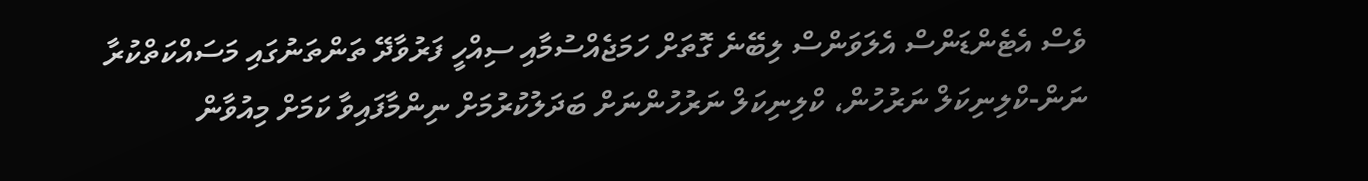ވެސް އެޓެންޑަންސް އެލަވަންސް ލިބޭނެ ގޮތަށް ހަމަޖެއްސުމާއި ސިއްހީ ފަރުވާދޭ ތަންތަނުގައި މަސައްކަތްކުރާ ނަން-ކްލިނިކަލް ނަރުހުން، ކްލިނިކަލް ނަރުހުންނަށް ބަދަލުކުރުމަށް ނިންމާފައިވާ ކަމަށް މިއުވާން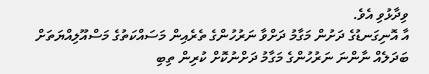ވިދާޅުވި އެވެ.
އާ އޮނިގަނޑުގެ ދަށުން މަގާމު ދަށްވާ ނަރުހުންގެ ތެރެއިން މަސައްކަތުގެ މަސްއޫލިއްޔަތަށް ބަދަލެއް ނާންނަ ނަރުހުންގެ މަގާމު ދަށްނުކޮށް ކުރިން ތިބި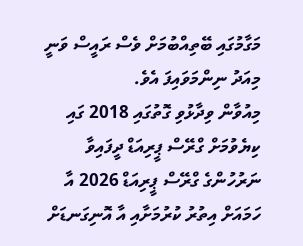މަގާމުގައި ބޭތިއްބުމަށް ވެސް ރައީސް ވަނީ މިއަދު ނިންމަވައިފަ އެވެ.
މިއުވާން ވިދާޅުވި ގޮތުގައި 2018 ގައި ކިޔެވުމަށް ގްރޭސް ޕީރިއަޑް ދީފައިވާ ނަރުހުންގެ ގްރޭސް ޕީރިއަޑް 2026 އާ ހަމައަށް އިތުރު ކުރުމަށާއި އާ އޮނިގަނޑަށް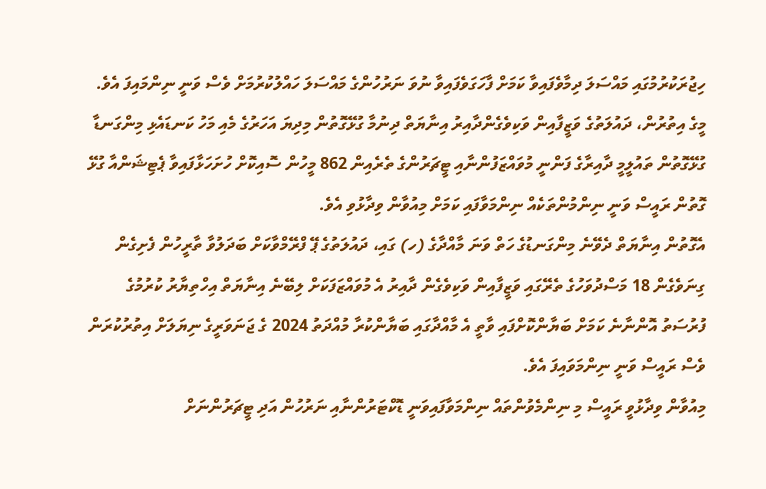ހިޖުރަކުރުމުގައި މައްސަލަ ދިމާވެފައިވާ ކަމަށް ފާހަގަވެފައިވާ ނުވަ ނަރުހުންގެ މައްސަލަ ހައްލުކުރުމަށް ވެސް ވަނީ ނިންމައިފަ އެވެ.
މީގެ އިތުރުން، ދައުލަތުގެ ވަޒީފާއިން ވަކިވެގެންދާއިރު އިނާޔަތް ދިނުމާ ގުޅޭގޮތުން މިދިޔަ އަހަރުގެ މެއި މަހު ކަނޑައެޅި މިންގަނޑާ ގުޅޭގޮތުން ތައުލީމީ ދާއިރާގެ ފަންނީ މުވައްޒަފުންނާއި ޓީޗަރުންގެ ތެރެއިން 862 މީހުން ސޮއިކޮށް ހުށަހަޅާފައިވާ ޕެޓިޝަންއާ ގުޅޭ ގޮތުން ރައީސް ވަނީ ނިންމުންތަކެއް ނިންމަވާފައި ކަމަށް މިއުވާން ވިދާޅުވި އެވެ.
އެގޮތުން އިނާޔަތް ދެވޭނެ މިންގަނޑުގެ ހަތް ވަނަ މާއްދާގެ (ހ) ގައި، ދައުލަތުގެ ޕޭ ފްރޭމްވާކަށް ބަދަލުވާ ތާރީހުން ފެށިގެން ގިނަވެގެން 18 މަސްދުވަހުގެ ތެރޭގައި ވަޒީފާއިން ވަކިވެގެން ދާއިރު އެ މުވައްޒަފަކަށް ލިބޭނެ އިނާޔަތް އިހްތިޔާރު ކުރުމުގެ ފުރުސަތު އޮންނާނެ ކަމަށް ބަޔާންކޮށްފައި ވާތީ އެ މާއްދާގައި ބަޔާންކުރާ މުއްދަތު 2024 ގެ ޖަނަވަރީގެ ނިޔަލަށް އިތުރުކުރަން ވެސް ރައީސް ވަނީ ނިންމަވައިފަ އެވެ.
މިއުވާން ވިދާޅުވީ ރައީސް މި ނިންމެވުންތައް ނިންމަވާފައިވަނީ ޑޮކްޓަރުންނާއި ނަރުހުން އަދި ޓީޗަރުންނަށް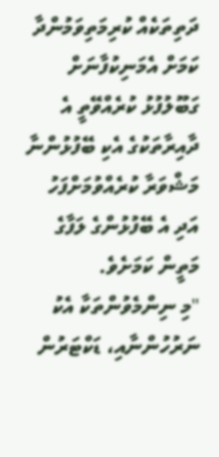ދަތިތަކެއް ކުރިމަތިވަމުންދާ ކަމަށް އެމަނިކުފާނަށް ގަބޫލުފުޅު ކުރެއްވޭތީ އެ ދާއިރާތަކުގެ އެކި ބޭފުޅުންނާ މަޝްވަރާ ކުރެއްވުމަށްފަހު އަދި އެ ބޭފުޅުންގެ ލަފާގެ މަތީން ކަމަށެވެ.
"މި ނިންމެވުންތަކާ އެކު ނަރުހުންނާއި، ޑަކްޓަރުން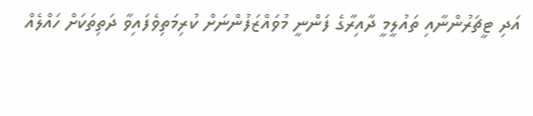އަދި ޓީޗަރުންނާއި ތައުލީމީ ދާއިރާގެ ފަންނީ މުވައްޒަފުންނަށް ކުރިމަތިވެފައިވާ ދަތިތަކަށް ހައްލެއް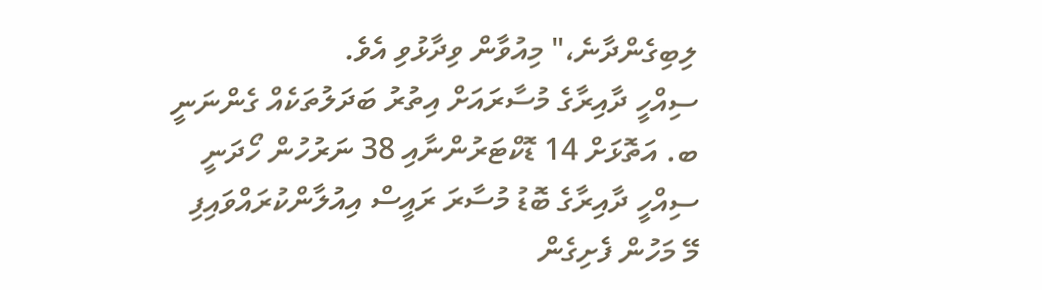ލިބިގެންދާނެ،" މިއުވާން ވިދާޅުވި އެވެ.
ސިއްހީ ދާއިރާގެ މުސާރައަށް އިތުރު ބަދަލުތަކެއް ގެންނަނީ
ބ. އަތޮޅަށް 14 ޑޮކްޓަރުންނާއި 38 ނަރުހުން ހޯދަނީ
ސިއްހީ ދާއިރާގެ ބޮޑު މުސާރަ ރައީސް އިއުލާންކުރައްވައިފި
މޭ މަހުން ފެށިގެން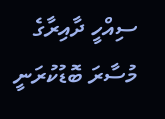ސިއްހީ ދާއިރާގެ މުސާރަ ބޮޑުކުރަނީ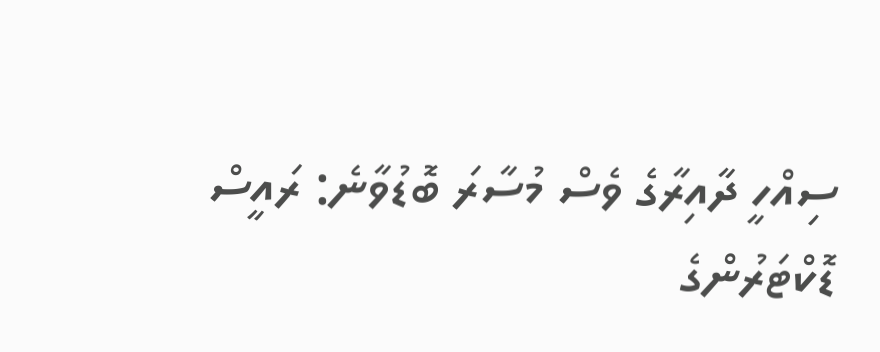ސިއްހީ ދާއިރާގެ ވެސް މުސާރަ ބޮޑުވާނެ: ރައީސް
ޑޮކްޓަރުންގެ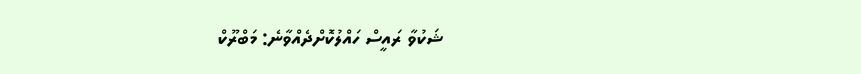ޝަކުވާ ރައީސް ހައްލުކޮށްދެއްވާނެ: މަބްރޫކް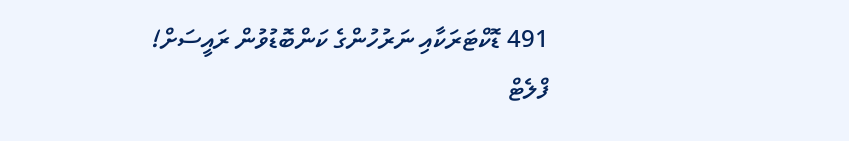491 ޑޮކްޓަރަކާއި ނަރުހުންގެ ކަންބޮޑުވުން ރައީސަށް!
ފްލެޓް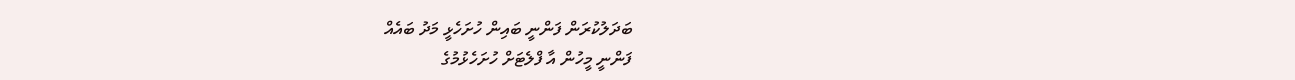ބަދަލުކުރަން ފަންނީ ބައިން ހުށަހެޅީ މަދު ބައެއް
ފަންނީ މީހުން އާ ފްލެޓަށް ހުށަހެޅުމުގެ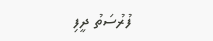ފުރުސަތު ދީފި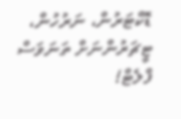ޑޮކްޓަރުން، ނަރުހުން، ޓީޗަރުންނަށް ތަނަވަސް ފްލެޓް!